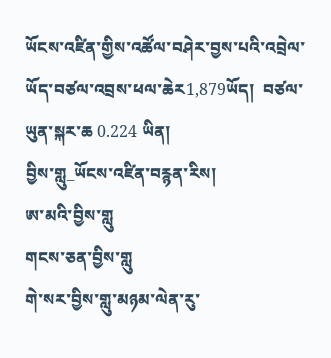ཡོངས་འཛིན་གྱིས་འཚོལ་བཤེར་བྱས་པའི་འབྲེལ་ཡོད་བཙལ་འབྲས་ཕལ་ཆེར1,879ཡོད།  བཙལ་ཡུན་སྐར་ཆ 0.224 ཡིན།
བྱིས་གླུ_ཡོངས་འཛིན་བརྙན་རིས།
ཨ་མའི་བྱིས་གླུ
གངས་ཅན་བྱིས་གླུ
གེ་སར་བྱིས་གླུ་མཉམ་ལེན་རུ་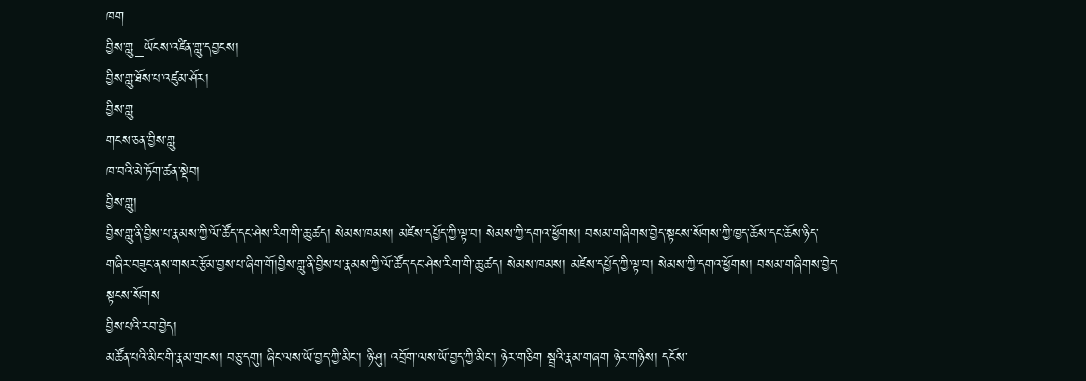ཁག
བྱིས་གླུ_ཡོངས་འཛིན་གླུ་དབྱངས།
བྱིས་གླུ་ཐོས་པ་འཛུམ་ཤོར།
བྱིས་གླུ
གངས་ཅན་བྱིས་གླུ
ཁ་བའི་མེ་ཏོག་ཚན་སྡེབ།
བྱིས་གླུ།
བྱིས་གླུ་ནི་བྱིས་པ་རྣམས་ཀྱི་ལོ་ཚོད་དང་ཤེས་རིག་གི་ཆུ་ཚད། སེམས་ཁམས། མཛེས་དཔྱོད་ཀྱི་ལྟ་བ། སེམས་ཀྱི་དགའ་ཕྱོགས། བསམ་གཞིགས་བྱེད་སྟངས་སོགས་ཀྱི་ཁྱད་ཆོས་དང་ཆོས་ཉིད་གཞིར་བཟུང་ནས་གསར་རྩོམ་བྱས་པ་ཞིག་གོ།བྱིས་གླུ་ནི་བྱིས་པ་རྣམས་ཀྱི་ལོ་ཚོད་དང་ཤེས་རིག་གི་ཆུ་ཚད། སེམས་ཁམས། མཛེས་དཔྱོད་ཀྱི་ལྟ་བ། སེམས་ཀྱི་དགའ་ཕྱོགས། བསམ་གཞིགས་བྱེད་སྟངས་སོགས
བྱིས་པའི་རབ་བྱེད།
མཚོན་པའི་མིང་གི་རྣམ་གྲངས། བཅུ་དགུ། ཞིང་ལས་ཡོ་བྱད་ཀྱི་མིང་། ཉི་ཤུ། འབྲོག་ལས་ཡོ་བྱད་ཀྱི་མིང་། ཉེར་གཅིག སྦྲའི་རྣམ་གཞག ཉེར་གཉིས། དངོས་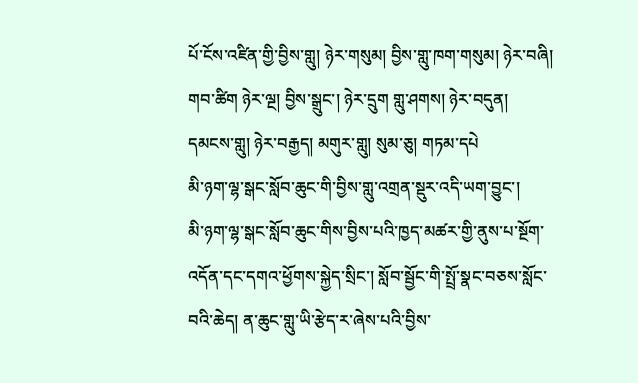པོ་ངོས་འཛིན་གྱི་བྱིས་གླུ། ཉེར་གསུམ། བྱིས་གླུ་ཁག་གསུམ། ཉེར་བཞི། གབ་ཚིག ཉེར་ལྔ། བྱིས་སྒྲུང་། ཉེར་དྲུག གླུ་ཤགས། ཉེར་བདུན། དམངས་གླུ། ཉེར་བརྒྱད། མགུར་གླུ། སུམ་ཅུ། གཏམ་དཔེ
མི་ཉག་ལྷ་སྒང་སློབ་ཆུང་གི་བྱིས་གླུ་འགྲན་སྡུར་འདི་ཡག་བྱུང་།
མི་ཉག་ལྷ་སྒང་སློབ་ཆུང་གིས་བྱིས་པའི་ཁྱད་མཚར་གྱི་ནུས་པ་སྔོག་འདོན་དང་དགའ་ཕྱོགས་སྐྱེད་སྲིང་། སློབ་སྦྱོང་གི་སྤྲོ་སྣང་བཅས་སློང་བའི་ཆེད། ན་ཆུང་གླུ་ཡི་རྩེད་ར་ཞེས་པའི་བྱིས་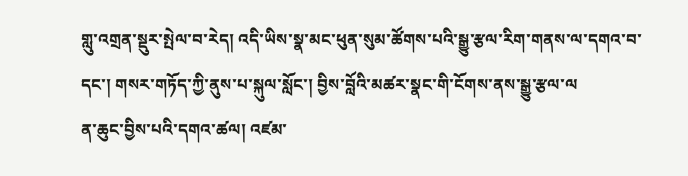གླུ་འགྲན་སྡུར་སྤེལ་བ་རེད། འདི་ཡིས་སྣ་མང་ཕུན་སུམ་ཚོགས་པའི་སྒྱུ་རྩལ་རིག་གནས་ལ་དགའ་བ་དང་། གསར་གཏོད་ཀྱི་ནུས་པ་སྐུལ་སློང་། བྱིས་བློའི་མཚར་སྣང་གི་ངོགས་ནས་སྒྱུ་རྩལ་ལ
ན་ཆུང་བྱིས་པའི་དགའ་ཚལ། འཛམ་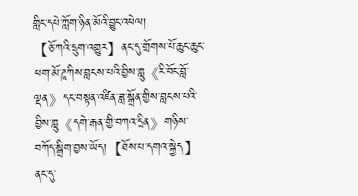གླིང་དཔེ་ཀློག་ཉིན་མོའི་བྱུང་འཕེལ།
【ཅོ་ཀའི་དྲུག་འགྱུར】ནང་དུ་གྲོགས་པོ་ཆུང་ཆུང་ཕག་མོ་ཌཱཀིས་བླངས་པའི་བྱིས་གླུ《རི་བོང་བློ་ལྡན》དང་བསྟན་འཛིན་ཟླ་སྒྲོན་གྱིས་བླངས་པའི་བྱིས་གླུ《དགེ་རྒན་གྱི་བཀའ་དྲིན》གཉིས་བཀོད་སྒྲིག་བྱས་ཡོད།【ཐོས་པ་དགའ་སྐྱེད】ནང་དུ་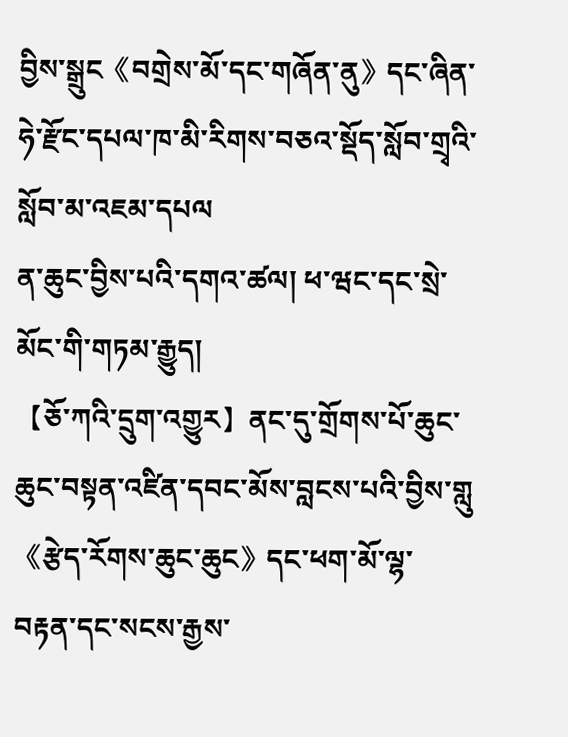བྱིས་སྒྲུང《བགྲེས་མོ་དང་གཞོན་ནུ》དང་ཞིན་ཧེ་རྫོང་དཔལ་ཁ་མི་རིགས་བཅའ་སྡོད་སློབ་གྲྭའི་སློབ་མ་འཇམ་དཔལ
ན་ཆུང་བྱིས་པའི་དགའ་ཚལ། ཕ་ཝང་དང་སྲེ་མོང་གི་གཏམ་རྒྱུད།
【ཅོ་ཀའི་དྲུག་འགྱུར】ནང་དུ་གྲོགས་པོ་ཆུང་ཆུང་བསྟན་འཛིན་དབང་མོས་བླངས་པའི་བྱིས་གླུ《རྩེད་རོགས་ཆུང་ཆུང》དང་ཕག་མོ་ལྷ་བརྟན་དང་སངས་རྒྱས་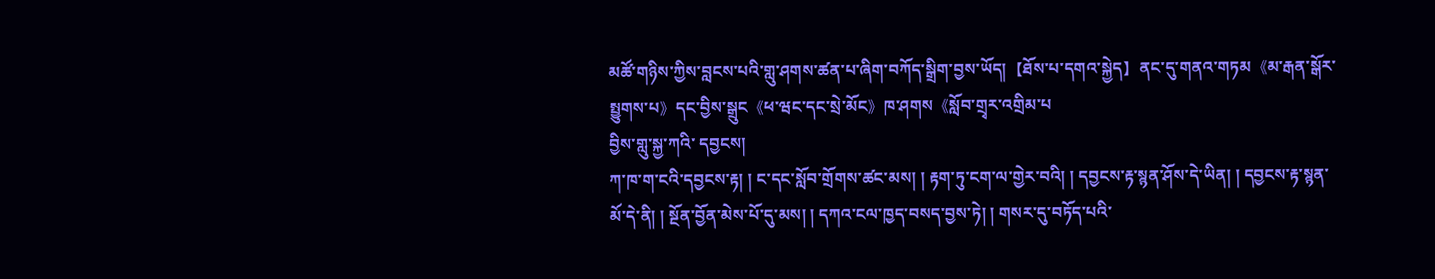མཚོ་གཉིས་ཀྱིས་བླངས་པའི་གླུ་ཤགས་ཚན་པ་ཞིག་བཀོད་སྒྲིག་བྱས་ཡོད།【ཐོས་པ་དགའ་སྐྱེད】ནང་དུ་གནའ་གཏམ《མ་རྒན་སྒོར་སྤྱུགས་པ》དང་བྱིས་སྒྲུང《ཕ་ཝང་དང་སྲེ་མོང》ཁ་ཤགས《སློབ་གྲྭར་འགྲིམ་པ
བྱིས་གླུ་སྐྱ་ཀའི་ དབྱངས།
ཀ་ཁ་ག་ངའི་དབྱངས་རྟ། ། ང་དང་སློབ་གྲོགས་ཚང་མས། ། རྟག་ཏུ་ངག་ལ་གྱེར་བའི། ། དབྱངས་རྟ་སྙན་ཤོས་དེ་ཡིན། ། དབྱངས་རྟ་སྙན་མོ་དེ་ནི། ། སྔོན་བྱོན་མེས་པོ་དུ་མས། ། དཀའ་ངལ་ཁྱད་བསད་བྱས་ཏེ། ། གསར་དུ་བཏོད་པའི་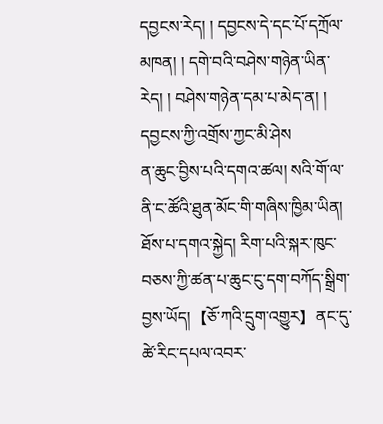དབྱངས་རེད། ། དབྱངས་དེ་དང་པོ་དཀྲོལ་མཁན། ། དགེ་བའི་བཤེས་གཉེན་ཡིན་རེད། ། བཤེས་གཉེན་དམ་པ་མེད་ན། ། དབྱངས་ཀྱི་འགྲོས་ཀྱང་མི་ཤེས
ན་ཆུང་བྱིས་པའི་དགའ་ཚལ། སའི་གོ་ལ་ནི་ང་ཚོའི་ཐུན་མོང་གི་གཞིས་ཁྱིམ་ཡིན།
ཐོས་པ་དགའ་སྐྱེད། རིག་པའི་སྐར་ཁུང་བཅས་ཀྱི་ཚན་པ་ཆུང་ངུ་དག་བཀོད་སྒྲིག་བྱས་ཡོད།【ཅོ་ཀའི་དྲུག་འགྱུར】ནང་དུ་ཚེ་རིང་དཔལ་འབར་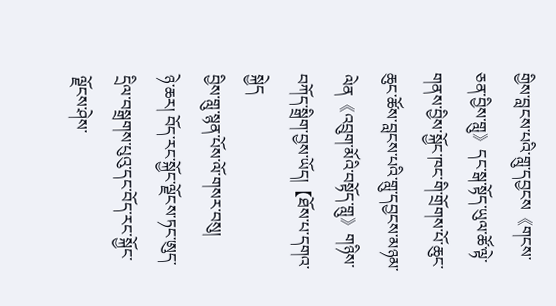གྱིས་བླངས་པའི་གླུ་དབྱངས《གངས་ཅན་བྱིས་གླུ》དང་སྒ་སྟོད་ཡུལ་ཚོ་ལྟེ་གནས་བྱིས་སྐྱོང་ཁང་གི་གྲོགས་པོ་ཆུང་ཆུང་ཚོས་བླངས་པའི་གླུ་དབྱངས་མཉམ་ལེན《འབྲུག་མོའི་བསྟོད་གླུ》གཉིས་བཀོད་སྒྲིག་བྱས་ཡོད།【ཐོས་པ་དགའ་སྐྱེད
བྱིས་གླུ་སྙན་པོས་ལོ་གསར་བསུ།
ཉེ་ཆར། བོད་རང་སྐྱོང་ལྗོངས་ཏང་ཨུད་དྲིལ་བསྒྲགས་པུའུ་དང་བོད་རང་སྐྱོང་ལྗོངས་ཤེས་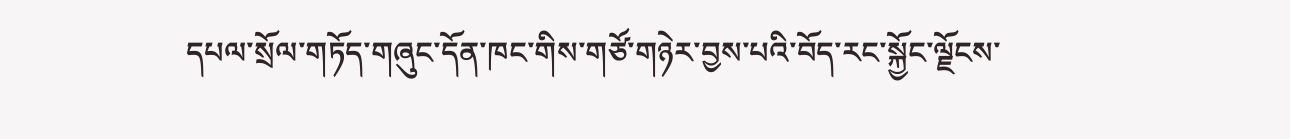དཔལ་སྲོལ་གཏོད་གཞུང་དོན་ཁང་གིས་གཙོ་གཉེར་བྱས་པའི་བོད་རང་སྐྱོང་ལྗོངས་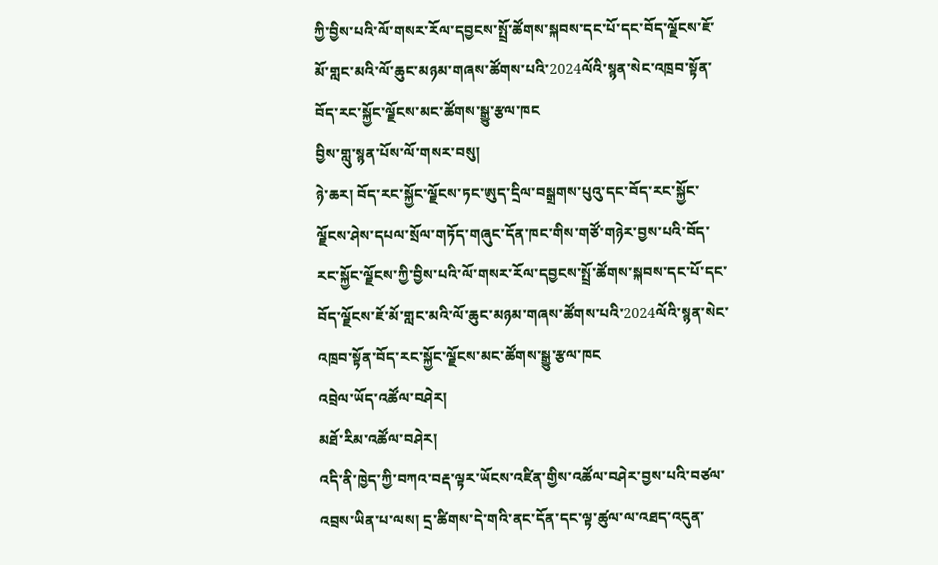ཀྱི་བྱིས་པའི་ལོ་གསར་རོལ་དབྱངས་སྤྲོ་ཚོགས་སྐབས་དང་པོ་དང་བོད་ལྗོངས་ཇོ་མོ་གླང་མའི་ལོ་ཆུང་མཉམ་གཞས་ཚོགས་པའི་2024ལོའི་སྙན་སེང་འཁྲབ་སྟོན་བོད་རང་སྐྱོང་ལྗོངས་མང་ཚོགས་སྒྱུ་རྩལ་ཁང
བྱིས་གླུ་སྙན་པོས་ལོ་གསར་བསུ།
ཉེ་ཆར། བོད་རང་སྐྱོང་ལྗོངས་ཏང་ཨུད་དྲིལ་བསྒྲགས་པུའུ་དང་བོད་རང་སྐྱོང་ལྗོངས་ཤེས་དཔལ་སྲོལ་གཏོད་གཞུང་དོན་ཁང་གིས་གཙོ་གཉེར་བྱས་པའི་བོད་རང་སྐྱོང་ལྗོངས་ཀྱི་བྱིས་པའི་ལོ་གསར་རོལ་དབྱངས་སྤྲོ་ཚོགས་སྐབས་དང་པོ་དང་བོད་ལྗོངས་ཇོ་མོ་གླང་མའི་ལོ་ཆུང་མཉམ་གཞས་ཚོགས་པའི་2024ལོའི་སྙན་སེང་འཁྲབ་སྟོན་བོད་རང་སྐྱོང་ལྗོངས་མང་ཚོགས་སྒྱུ་རྩལ་ཁང
འབྲེལ་ཡོད་འཚོལ་བཤེར།
མཐོ་རིམ་འཚོལ་བཤེར།
འདི་ནི་ཁྱེད་ཀྱི་བཀའ་བརྡ་ལྟར་ཡོངས་འཛིན་གྱིས་འཚོལ་བཤེར་བྱས་པའི་བཙལ་འབྲས་ཡིན་པ་ལས། དྲ་ཚིགས་དེ་གའི་ནང་དོན་དང་ལྟ་ཚུལ་ལ་འཐད་འདུན་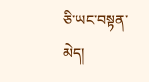ཅི་ཡང་བསྟན་མེད།